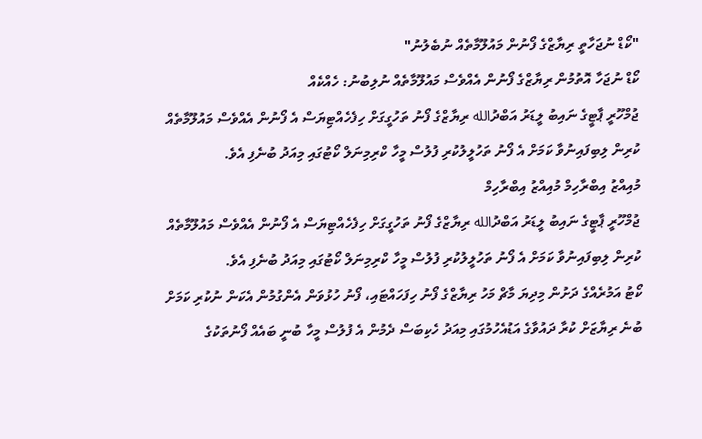"ކޯޑް ނުޖަހާތީ ރިޔާޒްގެ ފޯނުން މައުލޫމާތެއް ނުބެލުނު"
ކޯޑް ނުޖަހާ އޮތުމުން ރިޔާޒްގެ ފޯނުން އެއްވެސް މައުލޫމާތެއް ނުލިބުނު: ހެއްކެއް
ޖުމްހޫރީ ޕާޓީގެ ނައިބު ލީޑަރު އަބްދުالله ރިޔާޒްގެ ފޯނު ތަހުގީގަށް ހިފެހެއްޓިޔަސް އެ ފޯނުން އެއްވެސް މައުލޫމާތެއް ކުރިން ލިބިފައިނުވާ ކަމަށް އެ ފޯނު ތަހުލީލުކުރި ފުލުސް މީހާ ކްރިމިނަލް ކޯޓުގައި މިއަދު ބުނެފި އެވެ.
މުއިއްޒު އިބްރާހިމް މުއިއްޒު އިބްރާހިމް
ޖުމްހޫރީ ޕާޓީގެ ނައިބު ލީޑަރު އަބްދުالله ރިޔާޒްގެ ފޯނު ތަހުގީގަށް ހިފެހެއްޓިޔަސް އެ ފޯނުން އެއްވެސް މައުލޫމާތެއް ކުރިން ލިބިފައިނުވާ ކަމަށް އެ ފޯނު ތަހުލީލުކުރި ފުލުސް މީހާ ކްރިމިނަލް ކޯޓުގައި މިއަދު ބުނެފި އެވެ.
ކޯޓު އަމުރެއްގެ ދަށުން މިދިޔަ މާޗް މަހު ރިޔާޒްގެ ފޯނު ހިފަހައްޓައި، ފޯނު ހުޅުވަން އެންގުމުން އެކަން ނުކުރި ކަމަށް ބުނެ ރިޔާޒަށް ކުރާ ދައުވާގެ އަޑުއެހުމުގައި މިއަދު ހެކިބަސް ދެމުން އެ ފުލުސް މީހާ ބުނީ ބައެއް ފޯނުތަކުގެ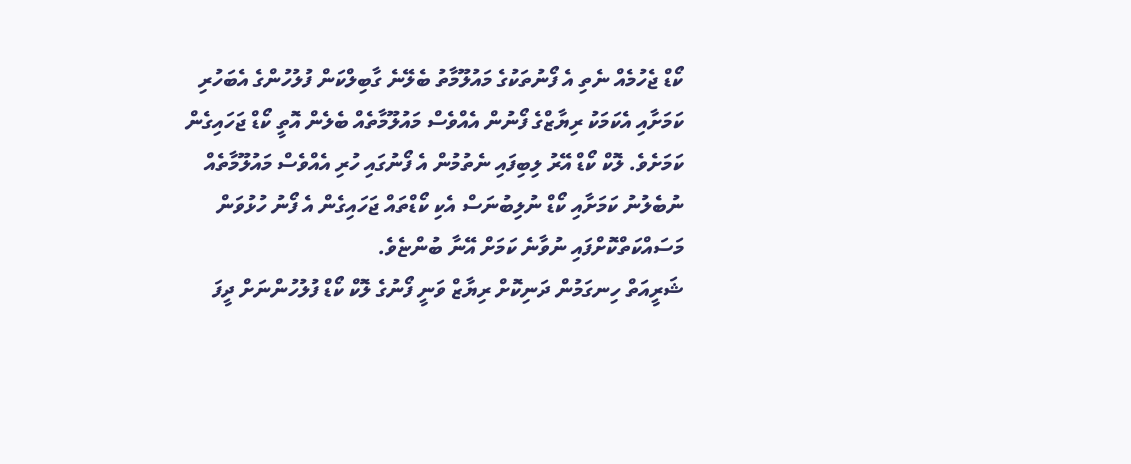ކޯޑް ޖެހުމެއް ނެތި އެ ފޯނުތަކުގެ މައުލޫމާތު ބެލޭނެ ގާބިލްކަން ފުލުހުންގެ އެބަހުރި ކަމަށާއި އެކަމަކު ރިޔާޒްގެ ފޯނުން އެއްވެސް މައުލޫމާތެއް ބެލެން އޮތީ ކޯޑް ޖަހައިގެން ކަމަށެވެ. ލޮކް ކޯޑް އޭރު ލިބިފައި ނެތުމުން އެ ފޯނުގައި ހުރި އެއްވެސް މައުލޫމާތެއް ނުބެލުނު ކަމަށާއި ކޯޑް ނުލިބުނަސް އެކި ކޯޑްތައް ޖަހައިގެން އެ ފޯނު ހުޅުވަން މަސައްކަތްކޮށްފައި ނުވާނެ ކަމަށް އޭނާ ބުންޏެވެ.
ޝަރީއަތް ހިނގަމުން ދަނިކޮށް ރިޔާޒް ވަނީ ފޯނުގެ ލޮކް ކޯޑް ފުލުހުންނަށް ދީފަ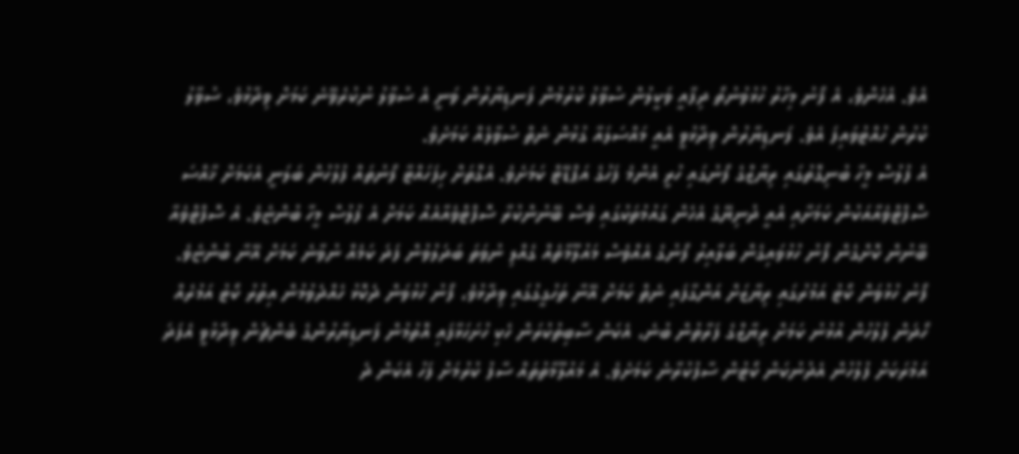އެވެ. އެހެންވެ، އެ ފޯނު މިހާރު ހުޅުވުނުތޯ ދިފާއީ ވަކީލުން ސުވާލު ކުރުމުން ފަނޑިޔާރުން ވަނީ އެ ސުވާލު ނުކުރެވޭނެ ކަމަށް ވިދާޅުވެ، ސުވާލު ކުރުން ހުއްޓުވައިފަ އެވެ. ފަނޑިޔާރުން ވިދާޅުވީ އެއީ މައްސަލައާ ގުޅުން ނެތް ސުވާލެއް ކަމަށެވެ.
އެ ފުލުސް މީހާ ބުނިގޮތުގައި ރިޔާޒްގެ ފޯނުގައި ހުރީ އެންމެ ފަހުގެ އަޕްޑޭޓް ކަމަށެވެ. އެގޮތަށް ހިފަހައްޓާ ފޯނުތައް ފުލުހުން ބަލަނީ އެކަމަށް ޚާއްސަ ސޮފްޓްވެއާއަކުން ކަމަށާއި އެއީ ދުނިޔޭގެ އެހެން ގައުމުތަކުގައި ވެސް ބޭނުންކުރާ ސޮފްޓްވެއާއެއް ކަމަށް އެ ފުލުސް މީހާ ބުންޏެވެ. އެ ސޮފްޓްވެއާ ބޭނުން ކޮށްގެން ފޯނު ހުޅުވައިގެން ބަލާއިރު ފޯނުގެ އެއްވެސް މައުލޫމާތެއް ގެއްލި ނުވަތަ ބަދަލުވުން ފަދަ ކަމެއް ނުވާނެ ކަމަށް އޭނާ ބުންޏެވެ.
ފޯނު ހުޅުވަން ކޯޓު އަމުރުގައި ރިޔާޒަށް އަންގާފައި ނެތް ކަމަށް އޭނާ ތަހުގީގުގައި ވިދާޅުވެ، ފޯނު ހުޅުވަން ދެކޮޅު ހެއްދެވުމުން އިތުރު ކޯޓު އަމުރެއް ހޯދަން ފުލުހުން އުޅުނު ކަމަށް ރިޔާޒްގެ ފަރާތުން ބުނެ، އެކަން ސާބިތުކުރަން ހެކި ހުށަހަޅާފައި އޮތުމުން ފަނޑިޔާރުންގެ ބެންޗުން ވިދާޅުވީ އެފަދަ އަމުރަކަށް ފުލުހުން އެދުނުކަން ކޯޓުން ސާފުކުރާނެ ކަމަށެވެ. އެ މައުލޫމާތުތައް ސާފު ކުރުމަށް ފަހު އެކަން ދެ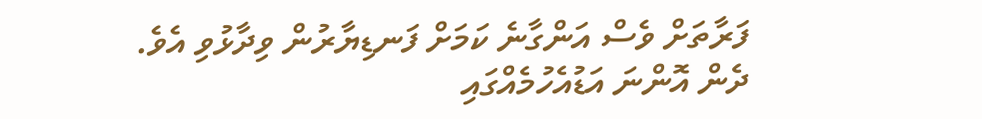ފަރާތަށް ވެސް އަންގާނެ ކަމަށް ފަނޑިޔާރުން ވިދާޅުވި އެވެ.
ދެން އޮންނަ އަޑުއެހުމެއްގައި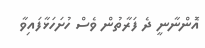އޮންނާނީ ދެ ފަރާތުން ވެސް ހުށަހަޅާފައިވާ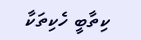ކިތާބީ ހެކިތަކާ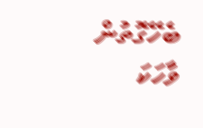ބެހޭގޮތުން ވާހަކަ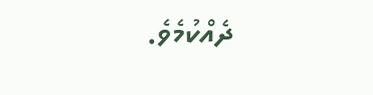ދެއްކުމެވެ.